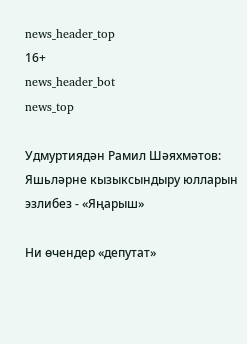news_header_top
16+
news_header_bot
news_top

Удмуртиядән Рамил Шәяхмәтов: Яшьләрне кызыксындыру юлларын эзлибез - «Яңарыш»

Ни өчендер «депутат»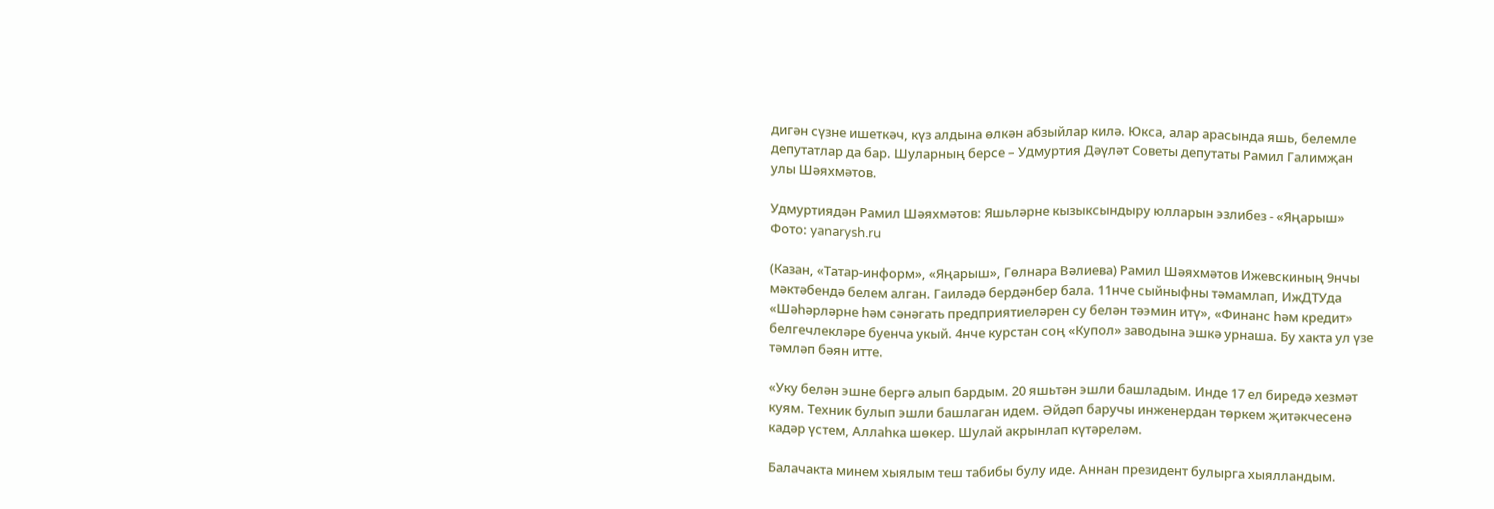дигән сүзне ишеткәч, күз алдына өлкән абзыйлар килә. Юкса, алар арасында яшь, белемле депутатлар да бар. Шуларның берсе – Удмуртия Дәүләт Советы депутаты Рамил Галимҗан улы Шәяхмәтов.

Удмуртиядән Рамил Шәяхмәтов: Яшьләрне кызыксындыру юлларын эзлибез - «Яңарыш»
Фото: yanarysh.ru

(Казан, «Татар-информ», «Яңарыш», Гөлнара Вәлиева) Рамил Шәяхмәтов Ижевскиның 9нчы мәктәбендә белем алган. Гаиләдә бердәнбер бала. 11нче сыйныфны тәмамлап, ИжДТУда «Шәһәрләрне һәм сәнәгать предприятиеләрен су белән тәэмин итү», «Финанс һәм кредит» белгечлекләре буенча укый. 4нче курстан соң «Купол» заводына эшкә урнаша. Бу хакта ул үзе тәмләп бәян итте.

«Уку белән эшне бергә алып бардым. 20 яшьтән эшли башладым. Инде 17 ел биредә хезмәт куям. Техник булып эшли башлаган идем. Әйдәп баручы инженердан төркем җитәкчесенә кадәр үстем, Аллаһка шөкер. Шулай акрынлап күтәреләм.

Балачакта минем хыялым теш табибы булу иде. Аннан президент булырга хыялландым.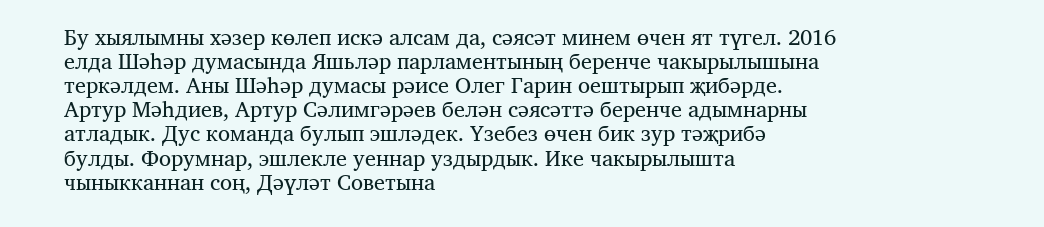Бу хыялымны хәзер көлеп искә алсам да, сәясәт минем өчен ят түгел. 2016 елда Шәһәр думасында Яшьләр парламентының беренче чакырылышына теркәлдем. Аны Шәһәр думасы рәисе Олег Гарин оештырып җибәрде. Артур Мәһдиев, Артур Сәлимгәрәев белән сәясәттә беренче адымнарны атладык. Дус команда булып эшләдек. Үзебез өчен бик зур тәҗрибә булды. Форумнар, эшлекле уеннар уздырдык. Ике чакырылышта чыныкканнан соң, Дәүләт Советына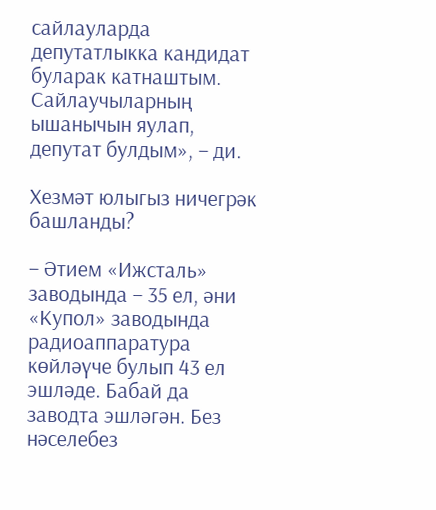сайлауларда депутатлыкка кандидат буларак катнаштым. Сайлаучыларның ышанычын яулап, депутат булдым», – ди.

Хезмәт юлыгыз ничегрәк башланды?

– Әтием «Ижсталь» заводында – 35 ел, әни «Купол» заводында радиоаппаратура көйләүче булып 43 ел эшләде. Бабай да заводта эшләгән. Без нәселебез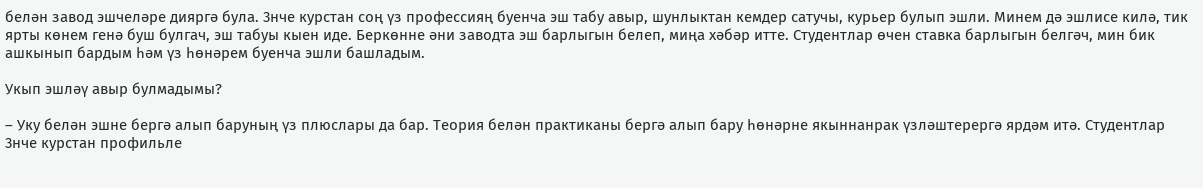белән завод эшчеләре дияргә була. 3нче курстан соң үз профессияң буенча эш табу авыр, шунлыктан кемдер сатучы, курьер булып эшли. Минем дә эшлисе килә, тик ярты көнем генә буш булгач, эш табуы кыен иде. Беркөнне әни заводта эш барлыгын белеп, миңа хәбәр итте. Студентлар өчен ставка барлыгын белгәч, мин бик ашкынып бардым һәм үз һөнәрем буенча эшли башладым.

Укып эшләү авыр булмадымы?

– Уку белән эшне бергә алып баруның үз плюслары да бар. Теория белән практиканы бергә алып бару һөнәрне якыннанрак үзләштерергә ярдәм итә. Студентлар 3нче курстан профильле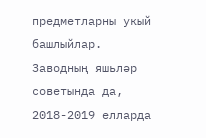предметларны укый башлыйлар. Заводның яшьләр советында да, 2018-2019 елларда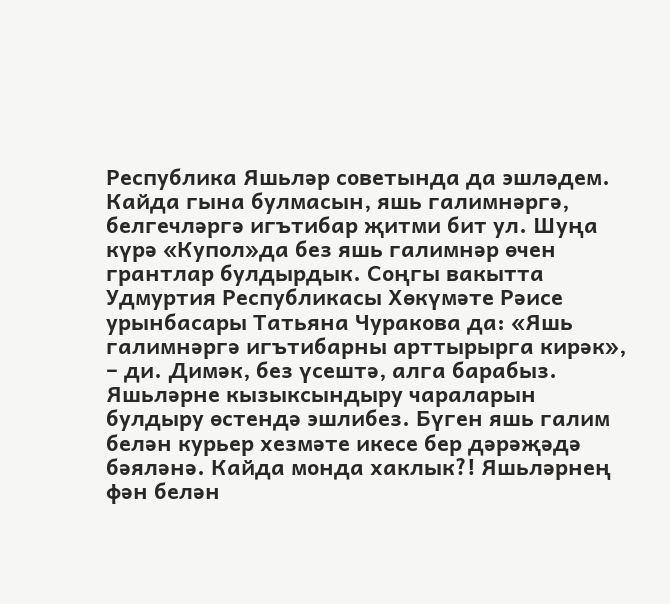Республика Яшьләр советында да эшләдем. Кайда гына булмасын, яшь галимнәргә, белгечләргә игътибар җитми бит ул. Шуңа күрә «Купол»да без яшь галимнәр өчен грантлар булдырдык. Соңгы вакытта Удмуртия Республикасы Хөкүмәте Рәисе урынбасары Татьяна Чуракова да: «Яшь галимнәргә игътибарны арттырырга кирәк», – ди. Димәк, без үсештә, алга барабыз. Яшьләрне кызыксындыру чараларын булдыру өстендә эшлибез. Бүген яшь галим белән курьер хезмәте икесе бер дәрәҗәдә бәяләнә. Кайда монда хаклык?! Яшьләрнең фән белән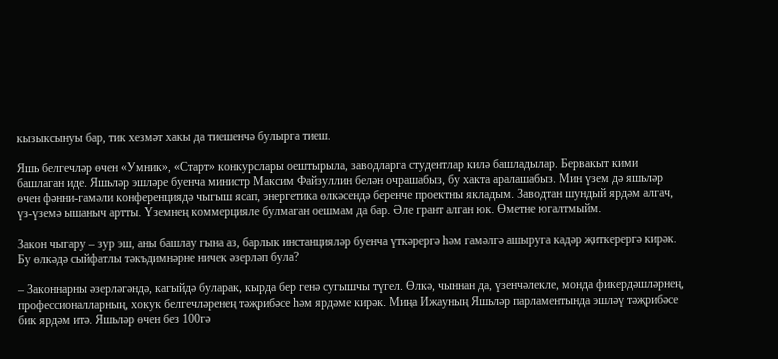кызыксынуы бар, тик хезмәт хакы да тиешенчә булырга тиеш.

Яшь белгечләр өчен «Умник», «Старт» конкурслары оештырыла, заводларга студентлар килә башладылар. Бервакыт кими башлаган иде. Яшьләр эшләре буенча министр Максим Файзуллин белән очрашабыз, бу хакта аралашабыз. Мин үзем дә яшьләр өчен фәнни-гамәли конференциядә чыгыш ясап, энергетика өлкәсендә беренче проектны якладым. Заводтан шундый ярдәм алгач, үз-үземә ышаныч артты. Үземнең коммерцияле булмаган оешмам да бар. Әле грант алган юк. Өметне югалтмыйм.

Закон чыгару – зур эш, аны башлау гына аз, барлык инстанцияләр буенча үткәрергә һәм гамәлгә ашыруга кадәр җиткерергә кирәк. Бу өлкәдә сыйфатлы тәкъдимнәрне ничек әзерләп була?

– Законнарны әзерләгәндә, кагыйдә буларак, кырда бер генә сугышчы түгел. Өлкә, чыннан да, үзенчәлекле, монда фикердәшләрнең, профессионалларның, хокук белгечләренең тәҗрибәсе һәм ярдәме кирәк. Миңа Ижауның Яшьләр парламентында эшләү тәҗрибәсе бик ярдәм итә. Яшьләр өчен без 100гә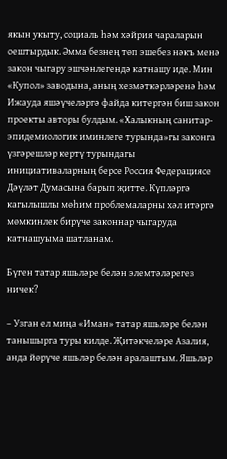якын укыту, социаль һәм хәйрия чараларын оештырдык. Әмма безнең төп эшебез нәкъ менә закон чыгару эшчәнлегендә катнашу иде. Мин «Купол» заводына, аның хезмәткәрләренә һәм Ижауда яшәүчеләргә файда китергән биш закон проекты авторы булдым. «Халыкның санитар-эпидемиологик иминлеге турында»гы законга үзгәрешләр кертү турындагы инициативаларның берсе Россия Федерациясе Дәүләт Думасына барып җитте. Күпләргә кагылышлы мөһим проблемаларны хәл итәргә мөмкинлек бирүче законнар чыгаруда катнашуыма шатланам.

Бүген татар яшьләре белән элемтәләрегез ничек?

– Узган ел миңа «Иман» татар яшьләре белән танышырга туры килде. Җитәкчеләре Азалия, анда йөрүче яшьләр белән аралаштым. Яшьләр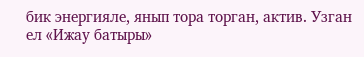бик энергияле, янып тора торган, актив. Узган ел «Ижау батыры»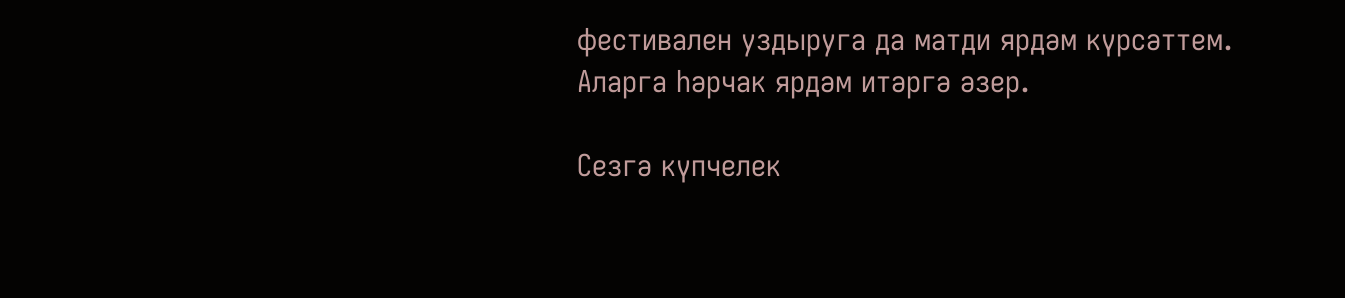фестивален уздыруга да матди ярдәм күрсәттем. Аларга һәрчак ярдәм итәргә әзер.

Сезгә күпчелек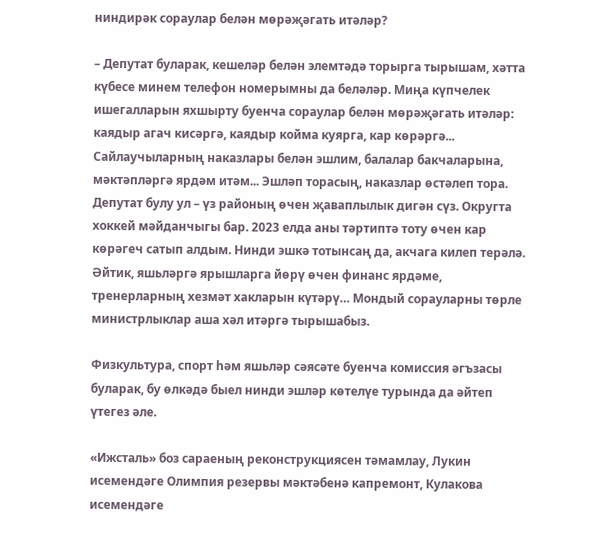ниндирәк сораулар белән мөрәҗәгать итәләр?

– Депутат буларак, кешеләр белән элемтәдә торырга тырышам, хәтта күбесе минем телефон номерымны да беләләр. Миңа күпчелек ишегалларын яхшырту буенча сораулар белән мөрәҗәгать итәләр: каядыр агач кисәргә, каядыр койма куярга, кар көрәргә... Сайлаучыларның наказлары белән эшлим, балалар бакчаларына, мәктәпләргә ярдәм итәм... Эшләп торасың, наказлар өстәлеп тора. Депутат булу ул – үз районың өчен җаваплылык дигән сүз. Округта хоккей мәйданчыгы бар. 2023 елда аны тәртиптә тоту өчен кар көрәгеч сатып алдым. Нинди эшкә тотынсаң да, акчага килеп терәлә. Әйтик, яшьләргә ярышларга йөрү өчен финанс ярдәме, тренерларның хезмәт хакларын күтәрү… Мондый сорауларны төрле министрлыклар аша хәл итәргә тырышабыз.

Физкультура, спорт һәм яшьләр сәясәте буенча комиссия әгъзасы буларак, бу өлкәдә быел нинди эшләр көтелүе турында да әйтеп үтегез әле.

«Ижсталь» боз сараеның реконструкциясен тәмамлау, Лукин исемендәге Олимпия резервы мәктәбенә капремонт, Кулакова исемендәге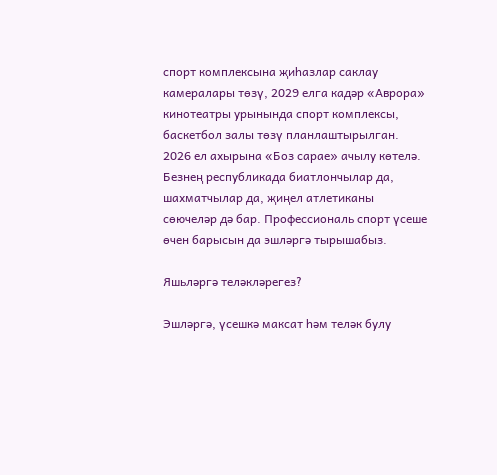спорт комплексына җиһазлар саклау камералары төзү, 2029 елга кадәр «Аврора» кинотеатры урынында спорт комплексы, баскетбол залы төзү планлаштырылган. 2026 ел ахырына «Боз сарае» ачылу көтелә. Безнең республикада биатлончылар да, шахматчылар да, җиңел атлетиканы сөючеләр дә бар. Профессиональ спорт үсеше өчен барысын да эшләргә тырышабыз.

Яшьләргә теләкләрегез?

Эшләргә, үсешкә максат һәм теләк булу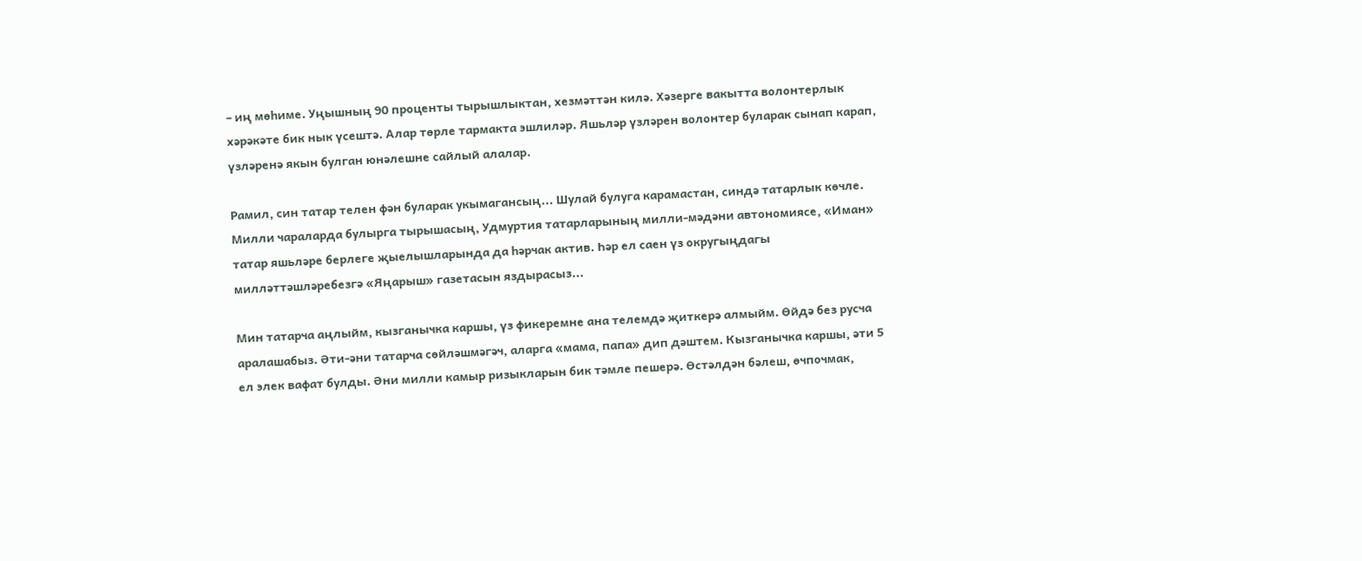– иң мөһиме. Уңышның 90 проценты тырышлыктан, хезмәттән килә. Хәзерге вакытта волонтерлык хәрәкәте бик нык үсештә. Алар төрле тармакта эшлиләр. Яшьләр үзләрен волонтер буларак сынап карап, үзләренә якын булган юнәлешне сайлый алалар.

Рамил, син татар телен фән буларак укымагансың... Шулай булуга карамастан, синдә татарлык көчле. Милли чараларда булырга тырышасың, Удмуртия татарларының милли-мәдәни автономиясе, «Иман» татар яшьләре берлеге җыелышларында да һәрчак актив. Һәр ел саен үз округыңдагы милләттәшләребезгә «Яңарыш» газетасын яздырасыз...

Мин татарча аңлыйм, кызганычка каршы, үз фикеремне ана телемдә җиткерә алмыйм. Өйдә без русча аралашабыз. Әти-әни татарча сөйләшмәгәч, аларга «мама, папа» дип дәштем. Кызганычка каршы, әти 5 ел элек вафат булды. Әни милли камыр ризыкларын бик тәмле пешерә. Өстәлдән бәлеш, өчпочмак,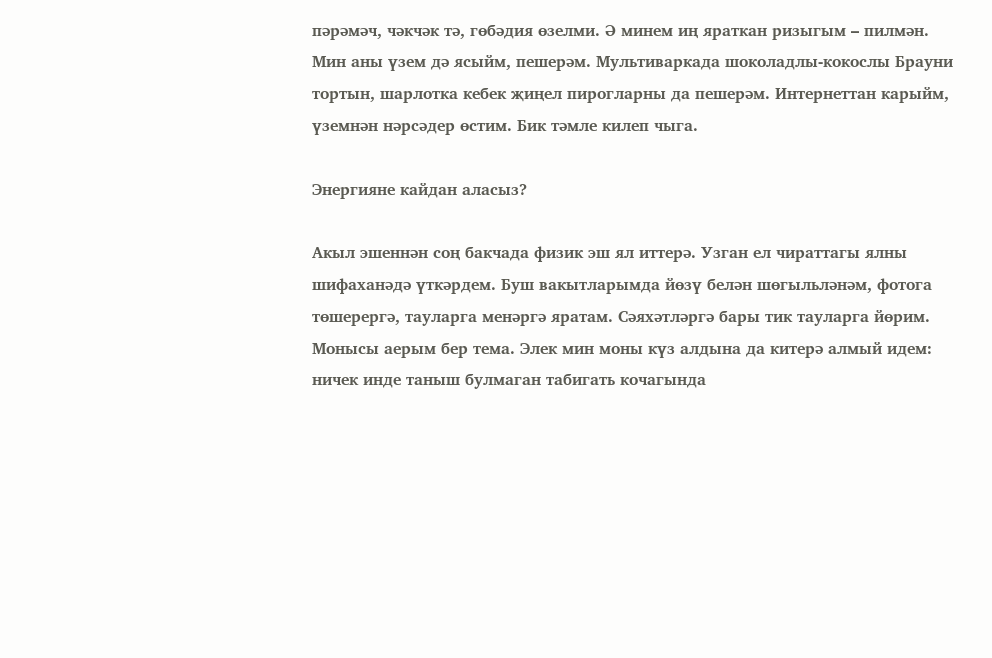пәрәмәч, чәкчәк тә, гөбәдия өзелми. Ә минем иң яраткан ризыгым – пилмән. Мин аны үзем дә ясыйм, пешерәм. Мультиваркада шоколадлы-кокослы Брауни тортын, шарлотка кебек җиңел пирогларны да пешерәм. Интернеттан карыйм, үземнән нәрсәдер өстим. Бик тәмле килеп чыга.

Энергияне кайдан аласыз?

Акыл эшеннән соң бакчада физик эш ял иттерә. Узган ел чираттагы ялны шифаханәдә үткәрдем. Буш вакытларымда йөзү белән шөгыльләнәм, фотога төшерергә, тауларга менәргә яратам. Сәяхәтләргә бары тик тауларга йөрим. Монысы аерым бер тема. Элек мин моны күз алдына да китерә алмый идем: ничек инде таныш булмаган табигать кочагында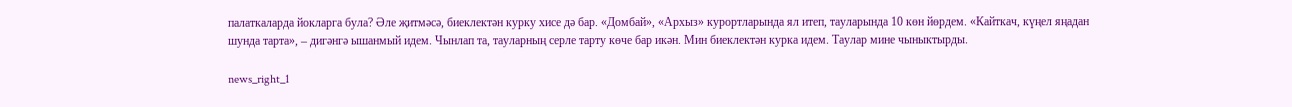палаткаларда йокларга була? Әле җитмәсә, биеклектән курку хисе дә бар. «Домбай», «Архыз» курортларында ял итеп, тауларында 10 көн йөрдем. «Кайткач, күңел яңадан шунда тарта», – дигәнгә ышанмый идем. Чынлап та, тауларның серле тарту көче бар икән. Мин биеклектән курка идем. Таулар мине чыныктырды.

news_right_1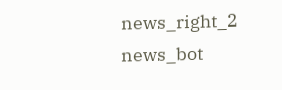news_right_2
news_bot